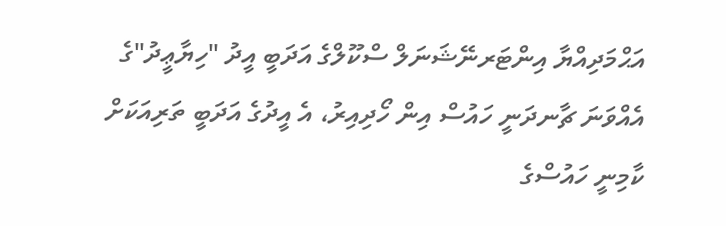އަޙްމަދިއްޔާ އިންޓަރނޭޝަނަލް ސްކޫލްގެ އަދަބީ އީދު "ހިޔާޢީދު"ގެ އެއްވަނަ ޗާނދަނީ ހައުސް އިން ހޯދިއިރު، އެ އީދުގެ އަދަބީ ތަރިއަކަށް ކާމިނީ ހައުސްގެ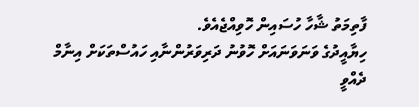ފާތިމަތު ޝާހާ ހުސައިން ހޮވިއްޖެއެވެ.
ހިޔާއީދުގެ ވަނަވަނައަށް ހޮވުނު ދަރިވަރުންނާއި ހައުސްތަކަށް އިނާމް ދެއްވީ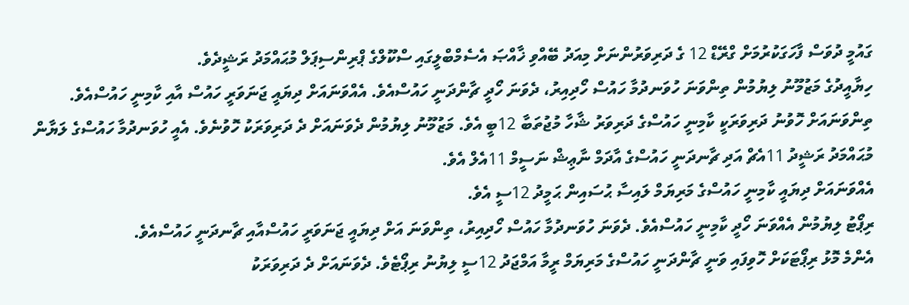ގައުމީ ދުވަސް ފާހަގަކުރުމަށް ގްރޭޑް 12 ގެ ދަރިވަރުންނަށް މިއަދު ބޭއްވި ޚާއްޞަ އެސެމްބްލީގައި ސްކޫލްގެ ޕްރިންސިޕަލް މުޙައްމަދު ރަޝީދެވެ.
ހިޔާއީދުގެ މަޒުމޫނު ލިޔުމުން ތިންވަނަ ހުވަނދުމާ ހައުސް ހޯދިއިރު، ދެވަނަ ހޯދީ ޗާންދަނީ ހައުސްއެވެ. އެއްވަނައަށް ދިޔައީ ޖަނަވަރީ ހައުސް އާއި ކާމިނީ ހައުސްއެވެ. ތިންވަނައަށް ހޮވުނު ދަރިވަރަކީ ކާމިނީ ހައުސްގެ ދަރިވަރު ޝާހާ މުޖުތަބާ 12ބީ އެވެ. މަޒުމޫނު ލިޔުމުން ދެވަނައަށް ދެ ދަރިވަރަކު ހޮވުނެވެ. އެއީ ހުވަނދުމާ ހައުސްގެ ލަޔާން މުޙައްމަދު ރަޝީދު 11އެޗް އަދި ޗާނދަނީ ހައުސްގެ އާދަމް ނާޢިޝް ނަސީމް 11އެލް އެވެ.
އެއްވަނައަށް ދިޔައީ ކާމިނީ ހައުސްގެ މަރިޔަމް ލައިސާ ޙުސައިން ޙަމީދު 12ސީ އެވެ.
ރިޕޯޓު ލިޔުމުން އެއްވަނަ ހޯދީ ކާމިނީ ހައުސްއެވެ. ދެވަނަ ހުވަނދުމާ ހައުސް ހޯދިއިރު، ތިންވަނަ އަށް ދިޔައީ ޖަނަވަރީ ހައުސްއާއި ޗާނދަނީ ހައުސްއެވެ.
އެންމެ މޮޅު ރިޕޯޓަކަށް ހޮވިފައި ވަނީ ޗާންދަނީ ހައުސްގެ މަރިޔަމް ރީމާ އަމްޖަދު 12ސީ ލިޔުނު ރިޕޯޓެވެ. ދެވަނައަށް ދެ ދަރިވަރަކު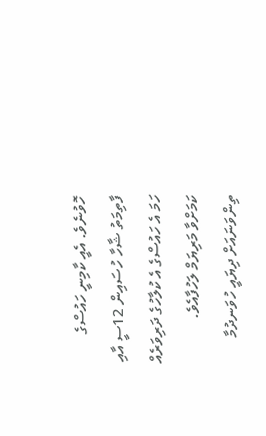ހޮވުނެވެ. އެއީ ކާމިނީ ހައުސްގެ ފާތިމަތު ޝާހާ ހުސައިން 12ސީ އާއި ހަމަ އެ ހައުސްގެ އެ ކުލާހުގެ ދަރިވަރެއް ކަމަށްވާ މަރިޔަމް ލަހުފާއެވެ. ތިންވަނައަށް ދިޔައީ ހުވަނދުމާ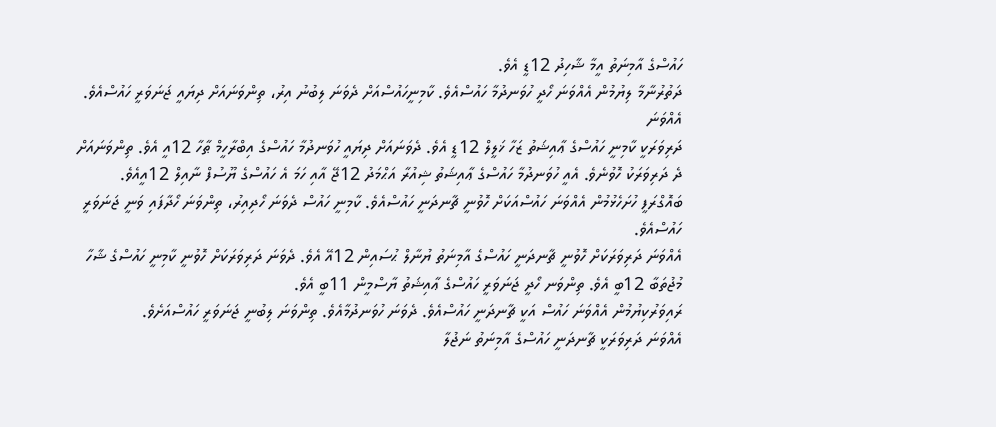ހައުސްގެ އާމިނަތު އީމާ ޝާހިދު 12ޑީ އެވެ.
ދަތުރުނާމާ ލިޔުމުން އެއްވަނަ ހޯދީ ހުވަނދުމާ ހައުސްއެވެ. ކާމިނީހައުސްއަށް ދެވަނަ ލިބުނު އިރު، ތިންވަނައަށް ދިޔައީ ޖަނަވަރީ ހައުސްއެވެ. އެއްވަނަ
ދަރިވަރަކީ ކާމިނީ ހައުސްގެ ޢާއިޝަތު ޒަހާ ޚަލީލް 12ޑީ އެވެ. ދެވަނައަށް ދިޔައީ ހުވަނދުމާ ހައުސްގެ އިބްރާހީމް ޠާހާ 12އީ އެވެ. ތިންވަނައަށް ދެ ދަރިވަރަކު ހޮވުނެވެ. އެއީ ހުވަނދުމާ ހައުސްގެ ޢާއިޝަތު ޝިއުރާ އަޙްމަދު 12ޖޭ އާއި ހަމަ އެ ހައުސްގެ ޔޫސުފް ނާއިލް 12އީއެވެ.
ބައޮގްރަފީ ހުށަހެޅުމުން އެއްވަނަ ހައުސްއަކަށް ހޮވުނީ ޗާނދަނީ ހައުސްއެވެ. ކާމިނީ ހައުސް ދެވަނަ ހޯދިއިރު، ތިންވަނަ ހޯދާފައި ވަނީ ޖަނަވަރީ ހައުސްއެވެ.
އެއްވަނަ ދަރިވަރަކަށް ހޮވުނީ ޗާނދަނީ ހައުސްގެ އާމިނަތު ޔުނާލް ޙުސައިން 12އޭ އެވެ. ދެވަނަ ދަރިވަރަކަށް ހޮވުނީ ކާމިނީ ހައުސްގެ ޝާހާ މުޖުތަބާ 12ބީ އެވެ. ތިންވަނ ހޯދީ ޖަނަވަރީ ހައުސްގެ ޢާއިޝަތު ޔާސްމީން 11ބީ އެވެ.
ރައިވަރުކިޔުމުން އެއްވަނަ ހައުސް އަކީ ޗާނދަނީ ހައުސްއެވެ. ދެވަނަ ހުވަނދުމާއެވެ. ތިންވަނަ ލިބުނީ ޖަނަވަރީ ހައުސްއަށެވެ.
އެއްވަނަ ދަރިވަރަކީ ޗާނދަނީ ހައުސްގެ އާމިނަތު ނަޖުލާ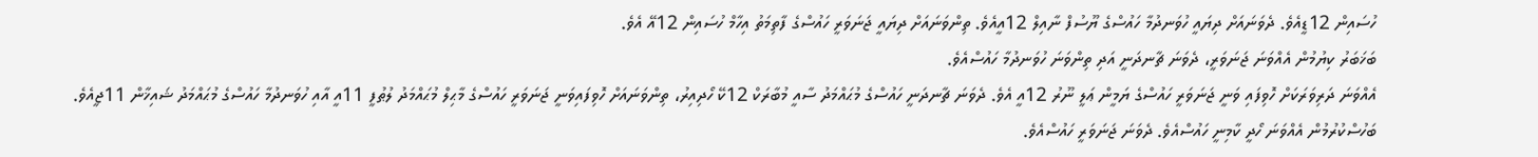ހުސައިން 12ޑީއެވެ. ދެވަނައަށް ދިޔައީ ހުވަނދުމާ ހައުސްގެ ޔޫސުފް ނާއިލް 12އީއެވެ. ތިންވަނައަށް ދިޔައީ ޖަނަވަރީ ހައުސްގެ ފާތިމަތު އިހާމް ހުސައިން 12އޭ އެވެ.
ބަޚަބަރު ކިޔުމުން އެއްވަނަ ޖަނަވަރީ، ދެވަނަ ޗާނދަނީ އަދި ތިންވަނަ ހުވަނދުމާ ހައުސްއެވެ.
އެއްވަނަ ދަރިވަރަކަށް ހޮވިފައި ވަނީ ޖަނަވަރީ ހައުސްގެ ޔަމީން ޢަލީ ނޫރު 12އީ އެވެ. ދެވަނަ ޗާނދަނީ ހައުސްގެ މުޙައްމަދު ސާއީ މުބާރަކް 12ކޭ ހޯދިއިރު، ތިންވަނައަށް ހޮވިފައިވަނީ ޖަނަވަރީ ހައުސްގެ މާޙިލް މުޙައްމަދު ލުޠުފީ 11އީ އާއި ހުވަނދުމާ ހައުސްގެ މުޙައްމަދު ޝައިޚާން 11ޖީއެވެ.
ބަހުސްކުރުމުން އެއްވަނަ ހޯދީ ކާމިނީ ހައުސްއެވެ. ދެވަނަ ޖަނަވަރީ ހައުސްއެވެ.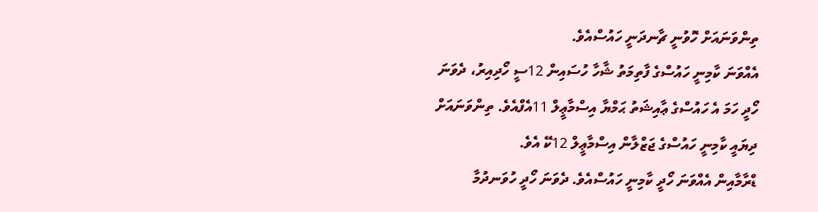ތިންވަނައަށް ހޮވުނީ ޗާނދަނީ ހައުސްއެވެ.
އެއްވަނަ ކާމިނީ ހައުސްގެ ފާތިމަތު ޝާހާ ހުސައިން 12ސީ ހޯދިއިރު، ދެވަނަ ހޯދީ ހަމަ އެ ހައުސްގެ ޢާއިޝަތު ޙަމްޔާ އިސްމާޢީލް 11އެފްއެވެ. ތިންވަނައަށް ދިޔައީ ކާމިނީ ހައުސްގެ ޖަޒްލާން އިސްމާޢީލް 12ކޭ އެވެ.
ޑްރާމާއިން އެއްވަނަ ހޯދީ ކާމިނީ ހައުސްއެވެ. ދެވަނަ ހޯދީ ހުވަނދުމާ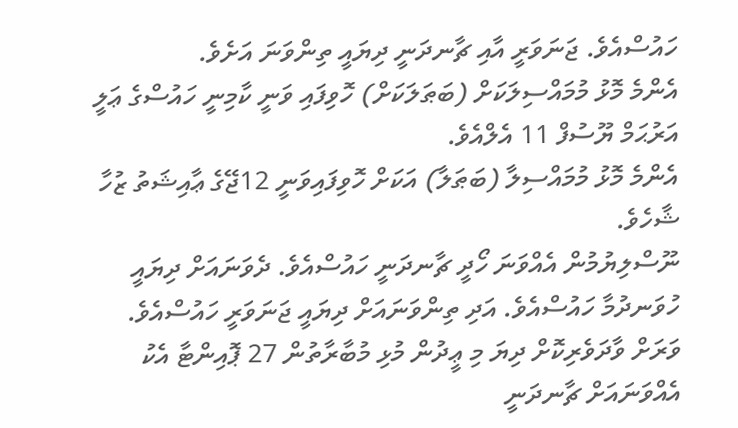ހައުސްއެވެ. ޖަނަވަރީ އާއި ޗާނދަނީ ދިޔައީ ތިންވަނަ އަށެވެ.
އެންމެ މޮޅު މުމައްސިލަކަށް (ބަޠަލަކަށް) ހޮވިފައި ވަނީ ކާމިނީ ހައުސްގެ ޢަލީ އަރުޙަމް ޔޫސުފް 11 އެލްއެވެ.
އެންމެ މޮޅު މުމައްސިލާ (ބަޠަލާ) އަކަށް ހޮވިފައިވަނީ 12ޖޭގެ ޢާއިޝަތު ޒުހާ ޝާހެވެ.
ނޫސްލިޔުމުން އެއްވަނަ ހޯދީ ޗާނދަނީ ހައުސްއެވެ. ދެވަނައަށް ދިޔައީ ހުވަނދުމާ ހައުސްއެވެ. އަދި ތިންވަނައަށް ދިޔައީ ޖަނަވަރީ ހައުސްއެވެ.
ވަރަށް ވާދަވެރިކޮށް ދިޔަ މި ޢީދުން މުޅި މުބާރާތުން 27 ޕޮއިންޓާ އެކު އެއްވަނައަށް ޗާނދަނީ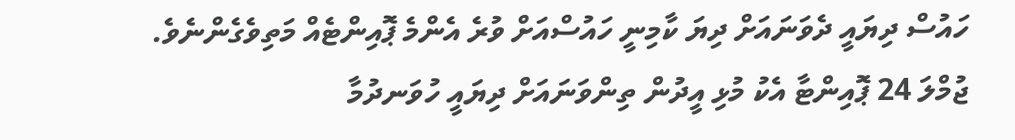ހައުސް ދިޔައީ ދެވަނައަށް ދިޔަ ކާމިނީ ހައުސްއަށް ވުރެ އެންމެ ޕޮއިންޓެއް މަތިވެގެންނެވެ. ޖުމްލަ 24 ޕޮއިންޓާ އެކު މުޅި އީދުން ތިންވަނައަށް ދިޔައީ ހުވަނދުމާ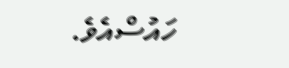ހައުސްއެވެ.